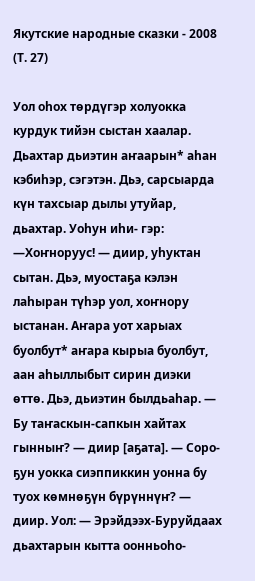Якутские народные сказки - 2008 (Т. 27)

Уол оһох төрдүгэр холуокка курдук тийэн сыстан хаалар. Дьахтар дьиэтин аҥаарын* аһан кэбиһэр, сэгэтэн. Дьэ, сарсыарда күн тахсыар дылы утуйар, дьахтар. Уоһун иһи- гэр: —Хоҥноруус! — диир, уһуктан сытан. Дьэ, муостаҕа кэлэн лаһыран түһэр уол, хоҥнору ыстанан. Аҥара уот харыах буолбут* аҥара кырыа буолбут, аан аһыллыбыт сирин диэки өттө. Дьэ, дьиэтин былдьаһар. — Бу таҥаскын-сапкын хайтах гынныҥ? — диир [аҕата]. — Соро- ҕун уокка сиэппиккин уонна бу туох көмнөҕүн бүрүннүҥ? — диир. Уол: — Эрэйдээх-Буруйдаах дьахтарын кытта оонньоһо-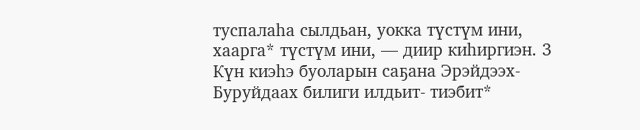туспалаһа сылдьан, уокка түстүм ини, хаарга* түстүм ини, — диир киһиргиэн. 3 Күн киэһэ буоларын саҕана Эрэйдээх-Буруйдаах билиги илдьит- тиэбит*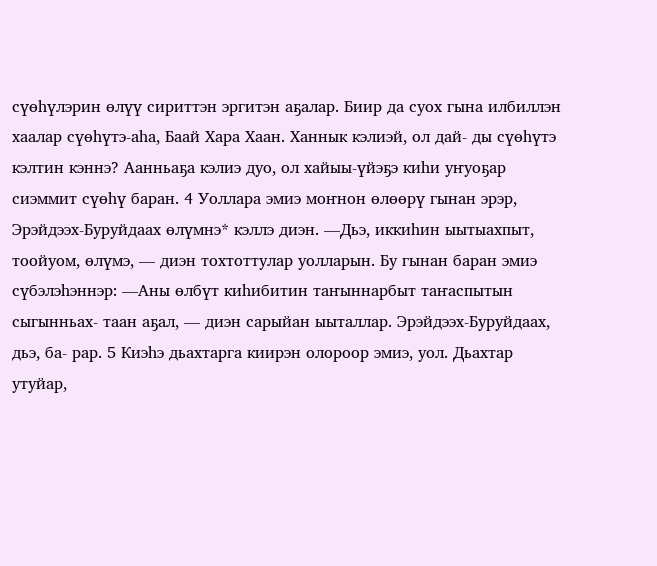сүөһүлэрин өлүү сириттэн эргитэн аҕалар. Биир да суох гына илбиллэн хаалар сүөһүтэ-аһа, Баай Хара Хаан. Ханнык кэлиэй, ол дай- ды сүөһүтэ кэлтин кэннэ? Аанньаҕа кэлиэ дуо, ол хайыы-үйэҕэ киһи уҥуоҕар сиэммит сүөһү баран. 4 Уоллара эмиэ моҥнон өлөөрү гынан эрэр, Эрэйдээх-Буруйдаах өлүмнэ* кэллэ диэн. —Дьэ, иккиһин ыытыахпыт, тоойуом, өлүмэ, — диэн тохтоттулар уолларын. Бу гынан баран эмиэ сүбэлэһэннэр: —Аны өлбүт киһибитин таҥыннарбыт таҥаспытын сыгынньах- таан аҕал, — диэн сарыйан ыыталлар. Эрэйдээх-Буруйдаах, дьэ, ба- рар. 5 Киэһэ дьахтарга киирэн олороор эмиэ, уол. Дьахтар утуйар,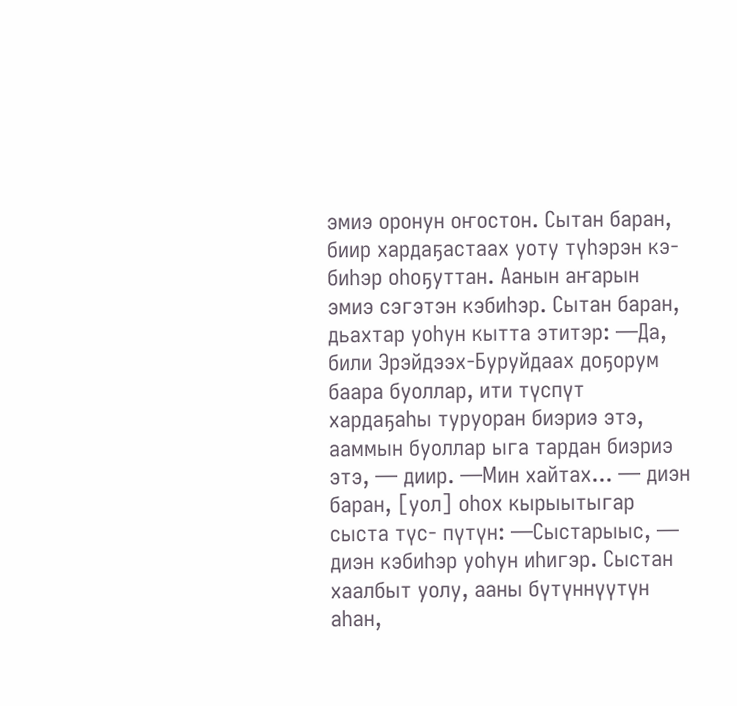эмиэ оронун оҥостон. Сытан баран, биир хардаҕастаах уоту түһэрэн кэ- биһэр оһоҕуттан. Аанын аҥарын эмиэ сэгэтэн кэбиһэр. Сытан баран, дьахтар уоһун кытта этитэр: —Да, били Эрэйдээх-Буруйдаах доҕорум баара буоллар, ити түспүт хардаҕаһы туруоран биэриэ этэ, ааммын буоллар ыга тардан биэриэ этэ, — диир. —Мин хайтах... — диэн баран, [уол] оһох кырыытыгар сыста түс- пүтүн: —Сыстарыыс, — диэн кэбиһэр уоһун иһигэр. Сыстан хаалбыт уолу, ааны бүтүннүүтүн аһан,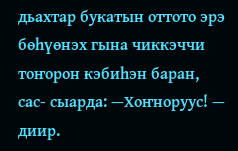дьахтар букатын оттото эрэ бөһүөнэх гына чиккэччи тоҥорон кэбиһэн баран, сас- сыарда: —Хоҥноруус! — диир.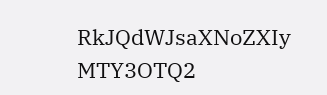RkJQdWJsaXNoZXIy MTY3OTQ2